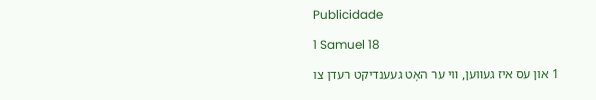Publicidade

1 Samuel 18

1 און עס איז געװען, װי ער האָט געענדיקט רעדן צו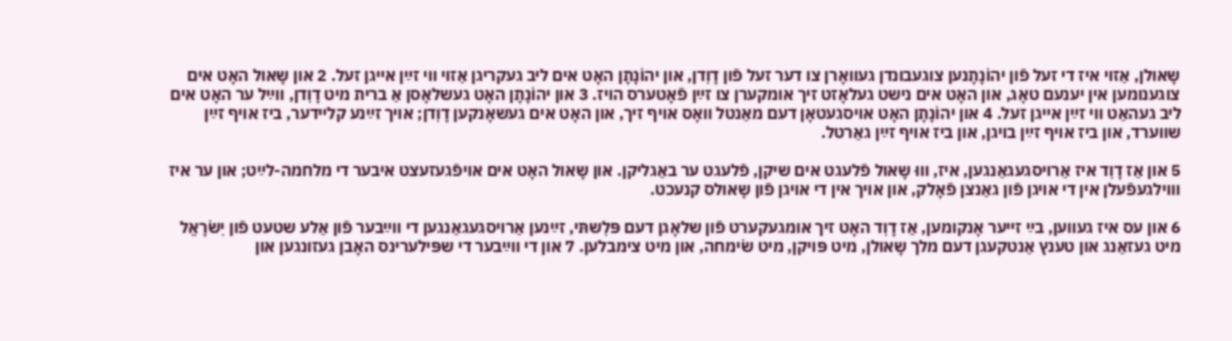שָאולן, אַזױ איז די זעל פֿון יהוֹנָתָנען צוגעבונדן געװאָרן צו דער זעל פֿון דָוִדן, און יהוֹנָתָן האָט אים ליב געקריגן אַזױ װי זײַן אײגן זעל. 2 און שָאול האָט אים צוגענומען אין יענעם טאָג, און האָט אים נישט געלאָזט זיך אומקערן צו זײַן פֿאָטערס הױז. 3 און יהוֹנָתָן האָט געשלאָסן אַ ברית מיט דָוִדן, װײַל ער האָט אים ליב געהאַט װי זײַן אײגן זעל. 4 און יהוֹנָתָן האָט אױסגעטאָן דעם מאַנטל װאָס אױף זיך, און האָט אים געשאָנקען דָוִדן; אױך זײַנע קלײדער, ביז אױף זײַן שװערד, און ביז אױף זײַן בױגן, און ביז אױף זײַן גאַרטל.

5 און אַז דָוִד איז אַרױסגעגאַנגען, איז, װוּ שָאול פֿלעגט אים שיקן, פֿלעגט ער באַגליקן. און שָאול האָט אים אױפֿגעזעצט איבער די מלחמה-לײַט; און ער איז װױלגעפֿעלן אין די אױגן פֿון גאַנצן פֿאָלק, און אױך אין די אױגן פֿון שָאולס קנעכט.

6 און עס איז געװען, בײַ זײער אָנקומען, אַז דָוִד האָט זיך אומגעקערט פֿון שלאָגן דעם פּלִשתּי, זײַנען אַרױסגעגאַנגען די װײַבער פֿון אַלע שטעט פֿון יִשׂרָאֵל מיט געזאַנג און טענץ אַנטקעגן דעם מלך שָאולן, מיט פּױקן, מיט שׂימחה, און מיט צימבלען. 7 און די װײַבער די שפּילערינס האָבן געזונגען און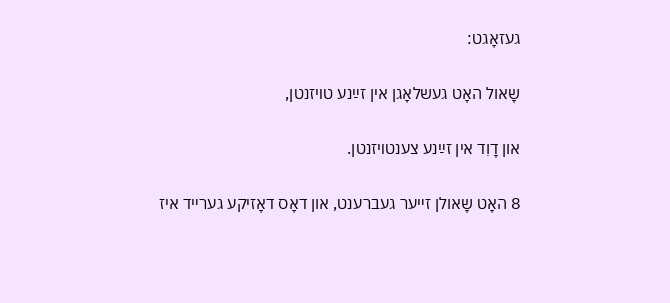געזאָגט:

שָאול האָט געשלאָגן אין זײַנע טױזנטן,

און דָוִד אין זײַנע צענטױזנטן.

8 האָט שָאולן זײער געברענט, און דאָס דאָזיקע גערײד איז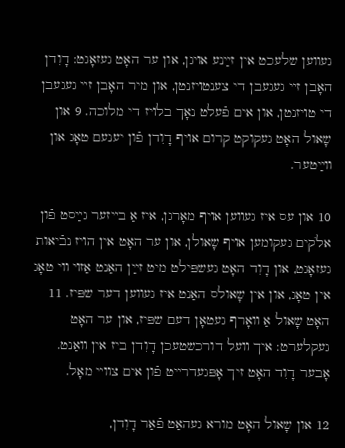געװען שלעכט אין זײַנע אױגן, און ער האָט געזאָגט: דָוִדן האָבן זײ געגעבן די צענטױזנטן, און מיר האָבן זײ געגעבן די טױזנטן, און אים פֿעלט נאָך בלױז די מלוכה. 9 און שָאול האָט געקוקט קרום אױף דָוִדן פֿון יענעם טאָג און װײַטער.

10 און עס איז געװען אױף מאָרגן, איז אַ בײזער גײַסט פֿון אלֹקים געקומען אױף שָאולן, און ער האָט אין הױז נבֿיאות געזאָגט, און דָוִד האָט געשפּילט מיט זײַן האַנט אַזױ װי טאָג אין טאָג, און אין שָאולס האַנט איז געװען דער שפּיז. 11 האָט שָאול אַ װאָרף געטאָן דעם שפּיז, און ער האָט געקלערט: איך װעל דורכשטעכן דָוִדן ביז אין װאַנט. אָבער דָוִד האָט זיך אָפּגעדרײט פֿון אים צװײ מאָל.

12 און שָאול האָט מורא געהאַט פֿאַר דָוִדן,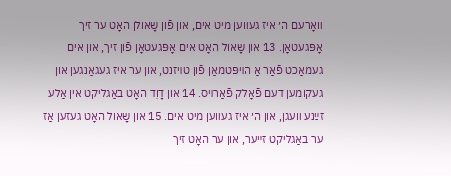װאָרעם ה׳ איז געװען מיט אים, און פֿון שָאולן האָט ער זיך אָפּגעטאָן. 13 און שָאול האָט אים אָפּגעטאָן פֿון זיך, און אים געמאַכט פֿאַר אַ הױפּטמאַן פֿון טױזנט, און ער איז געגאַנגען און געקומען דעם פֿאָלק פֿאַרױס. 14 און דָוִד האָט באַגליקט אין אַלע זײַנע װעגן, און ה׳ איז געװען מיט אים. 15 און שָאול האָט געזען אַז ער באַגליקט זײער, און ער האָט זיך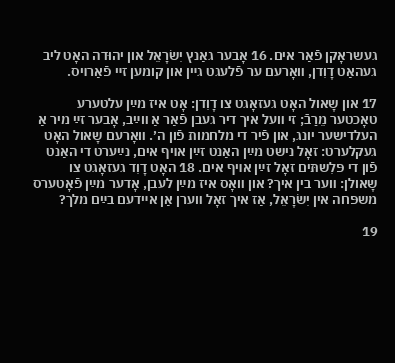געשראָקן פֿאַר אים. 16 אָבער גאַנץ יִשׂרָאֵל און יהוּדה האָט ליב געהאַט דָוִדן, װאָרעם ער פֿלעגט גײן און קומען זײ פֿאַרױס.

17 און שָאול האָט געזאָגט צו דָוִדן: אָט איז מײַן עלטערע טאָכטער מֵרַבֿ; זי װעל איך דיר געבן פֿאַר אַ װײַב, אָבער זײַ מיר אַ העלדישער יונג, און פֿיר די מלחמות פֿון ה׳. װאָרעם שָאול האָט געקלערט: זאָל נישט מײַן האַנט זײַן אױף אים, נײַערט די האַנט פֿון די פּלִשתּים זאָל זײַן אױף אים. 18 האָט דָוִד געזאָגט צו שָאולן: װער בין איך? און װאָס איז מײַן לעבן, אָדער מײַן פֿאָטערס משפּחה אין יִשׂרָאֵל, אַז איך זאָל װערן אַן אײדעם בײַם מלך?

19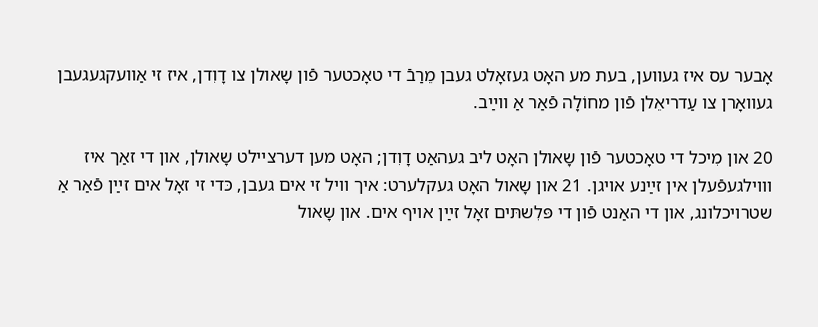אָבער עס איז געװען, בעת מע האָט געזאָלט געבן מֵרַבֿ די טאָכטער פֿון שָאולן צו דָוִדן, איז זי אַװעקגעגעבן געװאָרן צו עַדריאֵלן פֿון מחוֹלָה פֿאַר אַ װײַב.

20 און מִיכל די טאָכטער פֿון שָאולן האָט ליב געהאַט דָוִדן; האָט מען דערצײלט שָאולן, און די זאַך איז װױלגעפֿעלן אין זײַנע אױגן. 21 און שָאול האָט געקלערט: איך װיל זי אים געבן, כּדי זי זאָל אים זײַן פֿאַר אַ שטרױכלונג, און די האַנט פֿון די פּלִשתּים זאָל זײַן אױף אים. און שָאול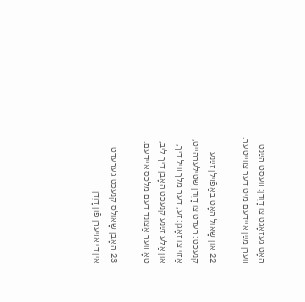האָט געזאָגט צו דָוִדן: װעסט הײַנט װערן מײַן אײדעם מיט דער צװײטער.

22 און שָאול האָט באַפֿױלן זײַנע קנעכט: רעדט צו דָוִדן שטילערהײט, אַזױ צו זאָגן: זע, דער מלך װיל דיך, און אַלע זײַנע קנעכט האָבן דיך ליב, טאָ װער אַצונד דעם מלכס אײדעם.

23 האָבן שָאולס קנעכט גערעדט אין די אױערן פֿון דָוִדן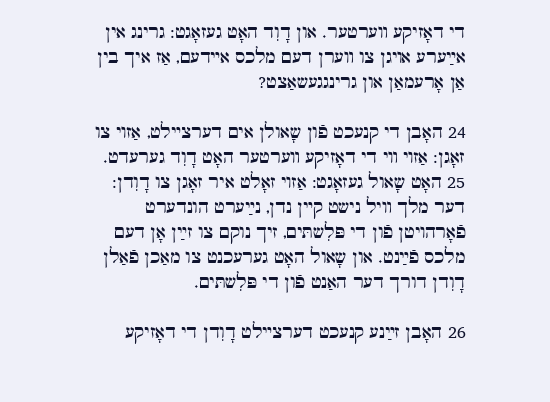די דאָזיקע װערטער. און דָוִד האָט געזאָגט: גרינג אין אײַערע אױגן צו װערן דעם מלכס אײדעם, אַז איך בין אַן אָרעמאַן און גרינגגעשאַצט?

24 האָבן די קנעכט פֿון שָאולן אים דערצײלט, אַזױ צו זאָגן: אַזױ װי די דאָזיקע װערטער האָט דָוִד גערעדט. 25 האָט שָאול געזאָגט: אַזױ זאָלט איר זאָגן צו דָוִדן: דער מלך װיל נישט קײן נדן, נײַערט הונדערט פֿאָרהױטן פֿון די פּלִשתּים, זיך נוקם צו זײַן אָן דעם מלכס פֿײַנט. און שָאול האָט גערעכנט צו מאַכן פֿאַלן דָוִדן דורך דער האַנט פֿון די פּלִשתּים.

26 האָבן זײַנע קנעכט דערצײלט דָוִדן די דאָזיקע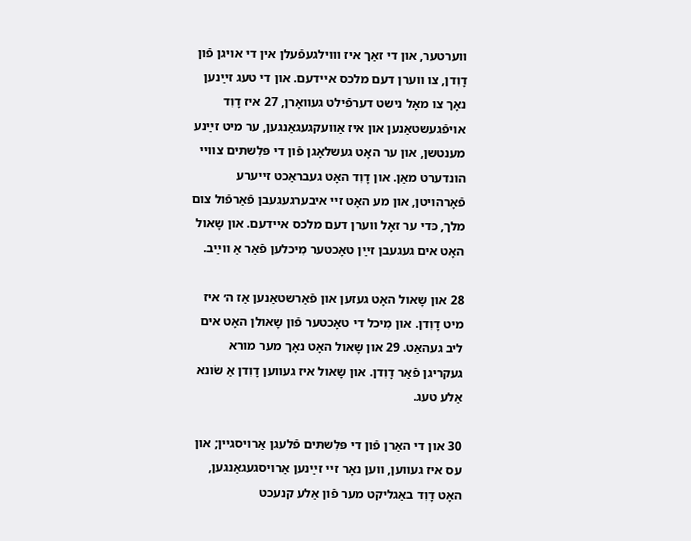װערטער, און די זאַך איז װױלגעפֿעלן אין די אױגן פֿון דָוִדן, צו װערן דעם מלכס אײדעם. און די טעג זײַנען נאָך צו מאָל נישט דערפֿילט געװאָרן, 27 איז דָוִד אױפֿגעשטאַנען און איז אַװעקגעגאַנגען, ער מיט זײַנע מענטשן, און ער האָט געשלאָגן פֿון די פּלִשתּים צװײ הונדערט מאַן. און דָוִד האָט געבראַכט זײערע פֿאָרהױטן, און מע האָט זײ איבערגעגעבן פֿאַרפֿול צום מלך, כּדי ער זאָל װערן דעם מלכס אײדעם. און שָאול האָט אים געגעבן זײַן טאָכטער מִיכלען פֿאַר אַ װײַב.

28 און שָאול האָט געזען און פֿאַרשטאַנען אַז ה׳ איז מיט דָוִדן. און מִיכל די טאָכטער פֿון שָאולן האָט אים ליב געהאַט. 29 און שָאול האָט נאָך מער מורא געקריגן פֿאַר דָוִדן. און שָאול איז געװען דָוִדן אַ שׂונא אַלע טעג.

30 און די האַרן פֿון די פּלִשתּים פֿלעגן אַרױסגײן; און עס איז געװען, װען נאָר זײ זײַנען אַרױסגעגאַנגען, האָט דָוִד באַגליקט מער פֿון אַלע קנעכט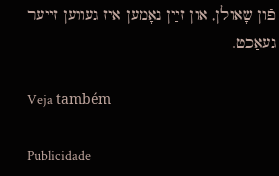פֿון שָאולן, און זײַן נאָמען איז געװען זײער געאַכט.

Veja também

Publicidade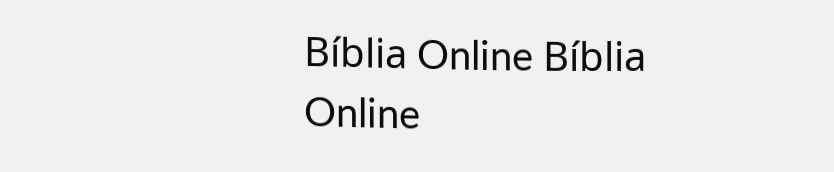Bíblia Online Bíblia Online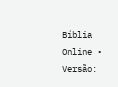Bíblia Online • Versão: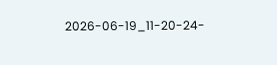2026-06-19_11-20-24-